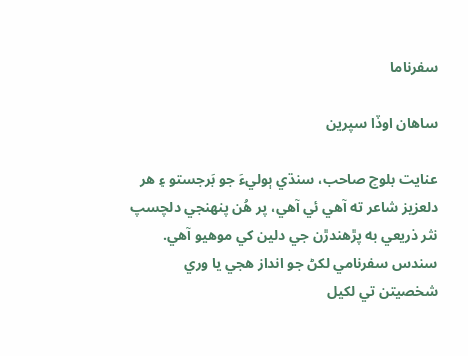سفرناما

ساهان اوڏا سپرين

عنايت بلوچ صاحب، سنڌي ٻوليءَ جو بَرجستو ۽ هر دلعزيز شاعر ته آهي ئي آهي، پر هُن پنهنجي دلچسپ نثر ذريعي به پڙهندڙن جي دلين کي موهيو آهي. سندس سفرنامي لکڻ جو انداز هجي يا وري شخصيتن تي لکيل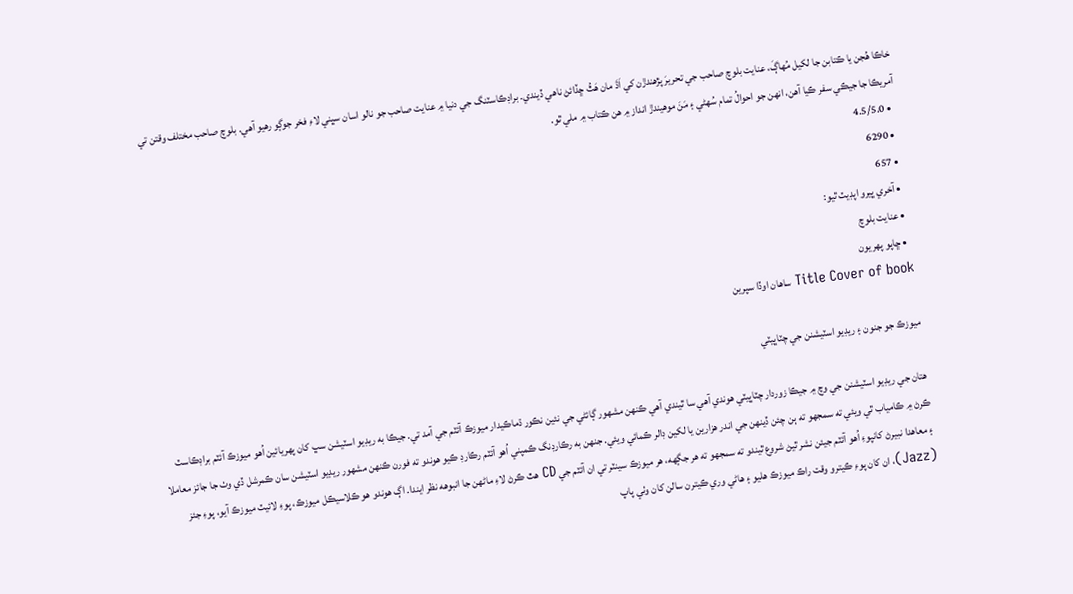خاڪا هُجن يا ڪتابن جا لکيل مُهاڳَ، عنايت بلوچ صاحب جي تحريرَ پڙهندڙن کي اَڌَ مان هَٿُ ڇڏائڻ ناهي ڏيندي. براڊڪاسٽنگ جي دنيا ۾ عنايت صاحب جو نالو اسان سڀني لاءِ فخر جوڳو رهيو آهي. بلوچ صاحب مختلف وقتن تي آمريڪا جا جيڪي سفر ڪيا آهن، انهن جو احوالُ تمام سُهڻي ۽ مَنَ موهيندڙ انداز ۾ هن ڪتاب ۾ ملي ٿو.
  • 4.5/5.0
  • 6290
  • 657
  • آخري ڀيرو اپڊيٽ ٿيو:
  • عنايت بلوچ
  • ڇاپو پھريون
Title Cover of book ساهان اوڏا سپرين

ميوزڪ جو جنون ۽ ريڊيو اسٽيشنن جي چٽاڀيٽي

هتان جي ريڊيو اسٽيشنن جي وچ ۾ جيڪا زوردار چٽاڀيٽي هوندي آهي سا ٿيندي آهي ڪنهن مشهور ڳائڻي جي نئين نڪور ڌماڪيدار ميوزڪ آئٽم جي آمد تي. جيڪا به ريڊيو اسٽيشن سڀ کان پهريائين اُهو ميوزڪ آئٽم براڊڪاسٽ ڪرڻ ۾ ڪامياب ٿي ويئي ته سمجهو ته ٻن چئن ڏينهن جي اندر هزارين يا لکين ڊالر ڪمائي ويئي. جنهن به رڪارڊنگ ڪمپني اُهو آئٽم رڪارڊ ڪيو هوندو ته فورن ڪنهن مشهور ريڊيو اسٽيشن سان ڪمرشل ڏي وٺ جا جائز معاملا ۽ معاهدا نبيرڻ کانپوءِ اُهو آئٽم جيئن نشر ٿيڻ شروع ٿيندو ته سمجهو ته هر جڳهه، هر ميوزڪ سينٽر تي ان آئٽم جي CD هٿ ڪرڻ لاءِ ماڻهن جا انبوهه نظر ايندا. اڳ هوندو هو ڪلاسيڪل ميوزڪ، پوءِ لائيٽ ميوزڪ آيو، پوءِ جئز (Jazz)، ان کان پوءِ ڪيترو وقت راڪ ميوزڪ هليو ۽ هاڻي وري ڪيترن سالن کان وٺي پاپ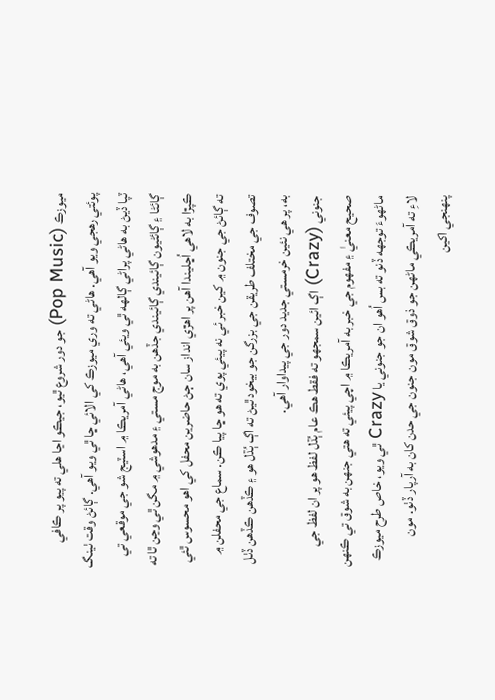ميوزڪ (Pop Music) جو دور شروع ٿيو، جيڪو اڃا هلي ته پيو پر ڪافي پوئتي رهجي ويو آهي. هاڻي ته وري ميوزڪ کي الائي ڇا ٿي ويو آهي. ڳائڻ وقت ٺينگ ٽپا ڏيڻ به هاڻي پراڻي ڳالهه ٿي ويئي آهي، هاڻي آمريڪا ۾ اسٽيج شو جي موقعي تي ڳائڻا ۽ ڳائڻيون ڳائيندي ڳائيندي جڏهن به موج مستي ۽ مدهوشي ۾ مگن ٿي وڃن ٿا ته ڪپڙا به لاهي اُڇليندا آهن پر اهڙي انداز سان ڄڻ حاضرين محفل کي اهو محسوس ٿئي ته ڳائڻ جي جنون ۾ کين خبر ئي نه پيئي پوي ته هو ڇا پيا ڪن. سماع جي محفلن ۾ تصوف جي مختلف طريقن جي بزرگن جو بيخود ٿيڻ ته اڳ ٻُڌل هو ۽ ڪڏهن ڪڏهن ڏٺل به، پر هي نئين خرمستي جديد دور جي پيداوار آهي.
جنوني (Crazy) اڳ ائين سمجهو ته فقط هڪ عام ٻُڌل لفظ هو پر ان لفظ جي صحيح معنيٰ ۽ مفهوم جي خبر به آمريڪا ۾ اچي پيئي ته هتي جنهن به شوق تي ڪنهن ماڻهوءَ توجهه ڏنو ته بس اُهو ان جو جنوني يا Crazy ٿي ويو، خاص طرح ميوزڪ لاءِ ته آمريڪي ماڻهن جو ذوق شوق مون جنون جي حدن کان به آرپار ڏٺو. مون پنهنجي اکين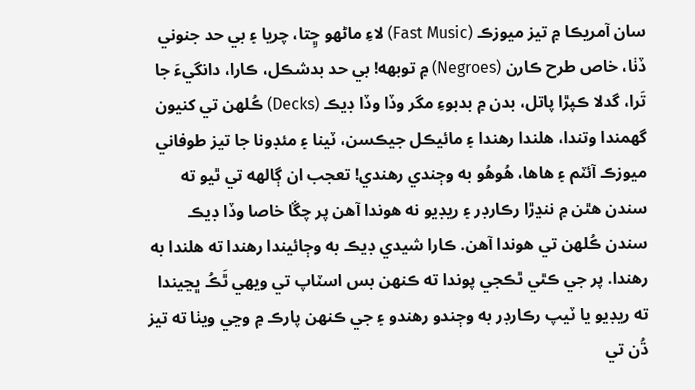سان آمريڪا ۾ تيز ميوزڪ (Fast Music) لاءِ ماڻهو ڇِتا، چريا ۽ بي حد جنوني ڏٺا، خاص طرح ڪارن (Negroes) ۾ توبهه! بي حد بدشڪل، ڪارا، دانگيءَ جا تَرا، گدلا ڪپڙا پاتل، بدن ۾ بدبوءِ مگر وڏا وڏا ڊيڪ (Decks) ڪُلهن تي کنيون گهمندا وتندا، هلندا رهندا ۽ مائيڪل جيڪسن، ٽينا ۽ مئڊونا جا تيز طوفاني ميوزڪ آئٽم ۽ هاها، هُوهُو به وڄندي رهندي! تعجب ان ڳالهه تي ٿيو ته سندن هٿن ۾ ننڍڙا رڪارڊر ۽ ريڊيو نه هوندا آهن پر چڱا خاصا وڏا ڊيڪ سندن ڪُلهن تي هوندا آهن. ڪارا شيدي ڊيڪ به وڄائيندا رهندا ته هلندا به رهندا. پر جي ڪٿي ٿڪجي پوندا ته ڪنهن بس اسٽاپ تي ويهي ٿَڪُ ڀڃيندا ته ريڊيو يا ٽيپ رڪارڊر به وڄندو رهندو ۽ جي ڪنهن پارڪ ۾ وڃي ويٺا ته تيز ڌُن تي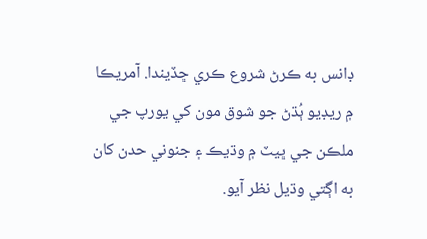ڊانس به ڪرڻ شروع ڪري ڇڏيندا. آمريڪا ۾ ريڊيو ٻُڌڻ جو شوق مون کي يورپ جي ملڪن جي ڀيٽ ۾ وڌيڪ ۽ جنوني حدن کان به اڳتي وڌيل نظر آيو.